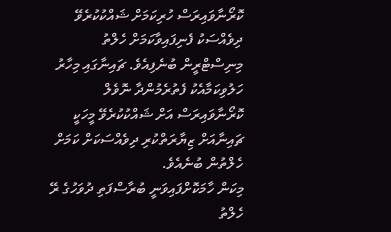ކޮރޯނާވައިރަސް ހުރިކަމަށް ޝައްކުކުރެވޭ ދިވެއްސަކު ފެނިފައިވާކަމަށް ހެލްތު މިނިސްޓްރީން ބުނެފިއެވެ. ޗައިނާގައި މިހާރު ހަލުވިކަމާއެކު ފެތުރެމުންދާ ނޮވެލް ކޮރޯނާވައިރަސް އަށް ޝައްކުކުރެވޭ މީހަކީ ޗައިނާއަށް ޒިޔާރަތްކުރި ދިވެއްސަކަށް ކަމަށް ހެލްތުން ބުނެއެވެ.
މިކަން ހާމަކޮށްފައިވަނީ ބުރާސްފަތި ދުވަހުގެ ރޭ ހެލްތު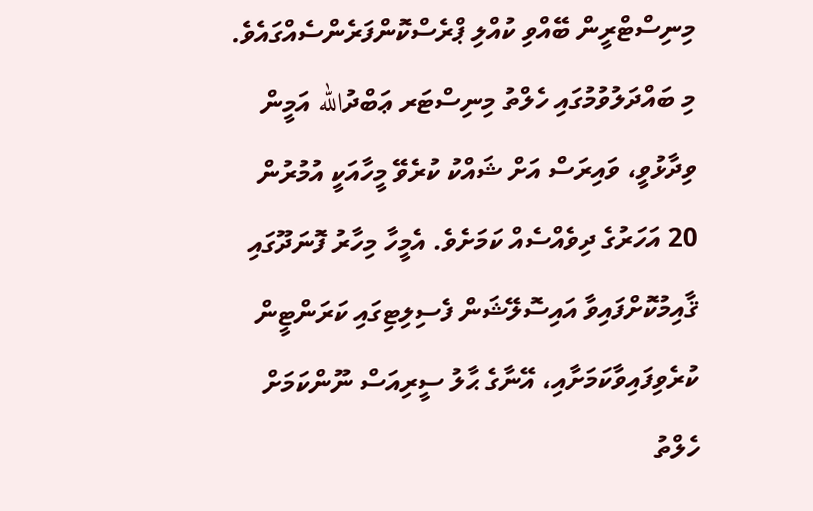މިނިސްޓްރީން ބޭއްވި ކުއްލި ޕްރެސްކޮންފަރެންސެއްގައެވެ. މި ބައްދަލުވުމުގައި ހެލްތު މިނިސްޓަރ ޢަބްދުالله އަމީން ވިދާޅުވީ، ވައިރަސް އަށް ޝައްކު ކުރެވޭ މީހާއަކީ އުމުރުން 20 އަހަރުގެ ދިވެއްސެއް ކަމަށެވެ. އެމީހާ މިހާރު ފޮނަދޫގައި ޤާއިމުކޮށްފައިވާ އައިސޮލޭޝަން ފެސިލިޓިގައި ކަރަންޓީން ކުރެވިފައިވާކަމަށާއި، އޭނާގެ ޙާލު ސީރިއަސް ނޫންކަމަށް ހެލްތު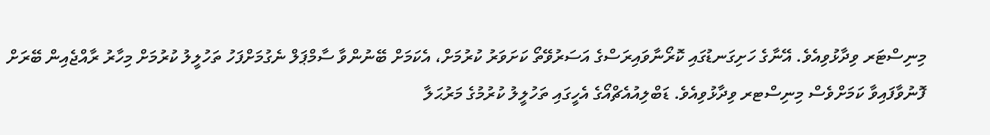މިނިސްޓަރ ވިދާޅުވިއެވެ. އޭނާގެ ހަށިގަނޑުގައި ކޮރޯނާވައިރަސްގެ އަސަރުވޭތޯ ކަށަވަރު ކުރުމަށް، އެކަމަށް ބޭނުންވާ ސާމްޕަލް ނެގުމަށްފަހު ތަހުލީލު ކުރުމަށް މިހާރު ރާއްޖެއިން ބޭރަށް ފޮނުވާފައިވާ ކަމަށްވެސް މިނިސްޓރ ވިދާޅުވިއެވެ. ޑަބްލިއުއެޗްއޯގެ އެހީގައި ތަހުލީލު ކުރުމުގެ މަރުޙަލާ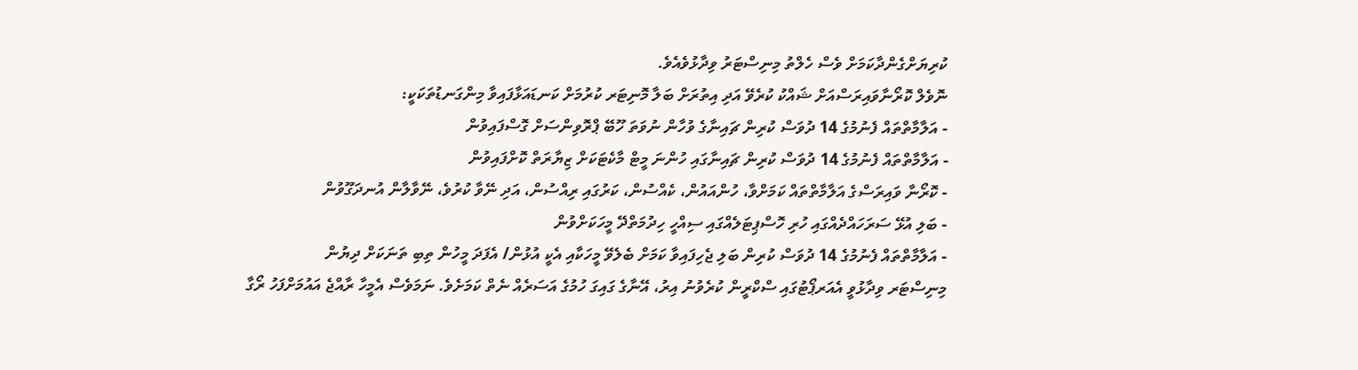ކުރިޔަށްގެންދާކަމަށް ވެސް ހެލްތު މިނިސްޓަރު ވިދާޅުވެއެވެ.
ނޮވެލް ކޮރޯނާވައިރަސްއަށް ޝައްކު ކުރެވޭ އަދި އިތުރަށް ބަލާ މޮނިޓަރ ކުރުމަށް ކަނޑައަޅާފައިވާ މިންގަނޑުތަކަކީ:
- އަލާމާތްތައް ފެނުމުގެ 14 ދުވަސް ކުރިން ޗައިނާގެ ވުހާން ނުވަތަ ހޫބޭ ޕްރޮވިންސަށް ގޮސްފައިވުން
- އަލާމާތްތައް ފެނުމުގެ 14 ދުވަސް ކުރިން ޗައިނާގައި ހުންނަ މީޓް މާކެޓަކަށް ޒިޔާރަތް ކޮށްފައިވުން
- ކޮރޯނާ ވައިރަސްގެ އަލާމާތްތައް ކަމަށްވާ، ހުންއައުން، ކެއްސުން، ކަރުގައި ރިއްސުން، އަދި ނޭވާ ކުރުވެ، ނޭވާލާން އުނދަގޫވުން
- ބަލި އުޅޭ ސަރަހައްދެއްގައި ހުރި ހޮސްޕިޓަލެއްގައި ސިއްހީ ހިދުމަތްދޭ މީހަކަށްވުން
- އަލާމާތްތައް ފެނުމުގެ 14 ދުވަސް ކުރިން ބަލި ޖެހިފައިވާ ކަމަށް ބެލެވޭ މީހަކާއި އެކީ އުޅުން/ އެފަދަ މީހުން ތިބި ތަނަކަށް ދިޔުން
މިނިސްޓަރ ވިދާޅުވީ އެއަރޕޯޓުގައި ސްކްރީން ކުރެވުނު އިރު، އޭނާގެ ގައިގަ ހުމުގެ އަސަރެއް ނެތް ކަމަށެވެ. ނަމަވެސް އެމީހާ ރާއްޖެ އައުމަށްފަހު ރޯގާ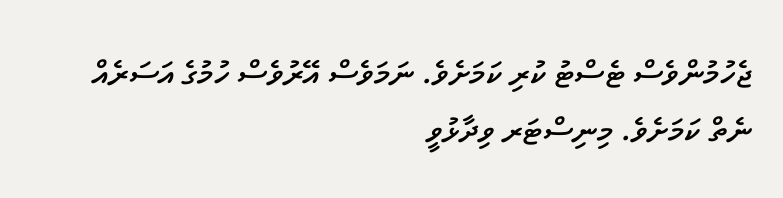ޖެހުމުންވެސް ޓެސްޓު ކުރި ކަމަށެވެ. ނަމަވެސް އޭރުވެސް ހުމުގެ އަސަރެއް ނެތް ކަމަށެވެ. މިނިސްޓަރ ވިދާޅުވީ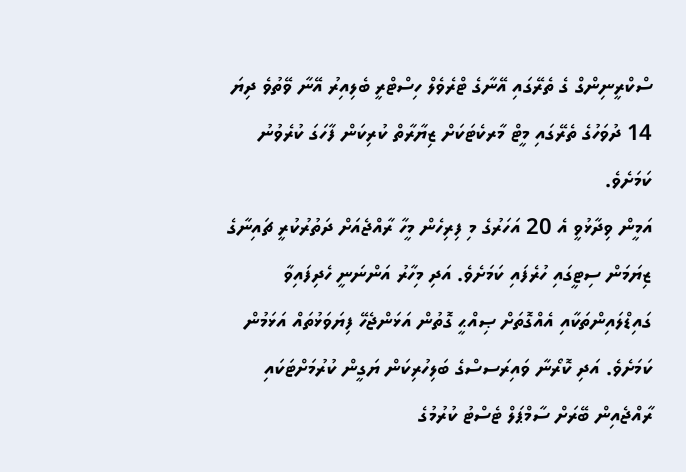ސްކްރީނިންގް ގެ ތެރޭގައި އޭނާގެ ޓްރެވެލް ހިސްޓްރީ ބެލިއިރު އޭނާ ވޭތުވެ ދިޔަ 14 ދުވަހުގެ ތެރޭގައި މީޓް މާރކެޓަކަށް ޒިޔާރާތް ކުރިކަން ފާހަގަ ކުރެވުނު ކަމަށެވެ.
އަމީން ވިދާޅުވީ އެ 20 އަހަރުގެ މި ފިރިހެން މީހާ ރާއްޖެއަށް ދަތުރުކުރީ ޗައިނާގެ ޒިޔަމަން ސިޓީގައި ހުރެފައި ކަމަށެވެ. އަދި މިހާރު އަންނަނީ ހެދިފައިވާ ގައިޑްލައިންތަކާއި އެއްގޮތަށް ޞިއްޙީ ގޮތުން އަޅަންޖެހޭ ފިޔަވަޅުތައް އަޅަމުން ކަމަށެވެ. އަދި ކޮރޯނާ ވައިރަސސްގެ ބަލިހުރިކަން ޔަގީން ކުރުމަށްޓަކައި ރާއްޖެއިން ބޭރަށް ސާމްޕަލް ޓެސްޓު ކުރުމުގެ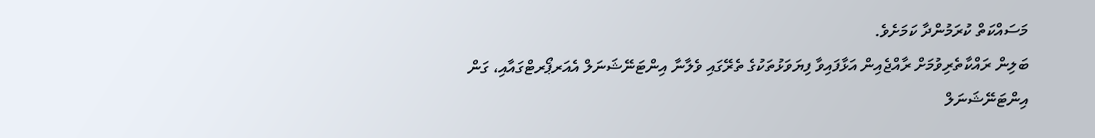މަސައްކަތް ކުރަމުންދާ ކަމަށެވެ.
ބަލިން ރައްކާތެރިވުމަށް ރާއްޖެއިން އަޅާފައިވާ ފިޔަވަޅުތަކުގެ ތެރޭގައި ވެލާނާ އިންޓަނޭޝަނަލް އެއަރޕޯރޓްގައާއި، ގަން އިންޓަނޭޝަނަލް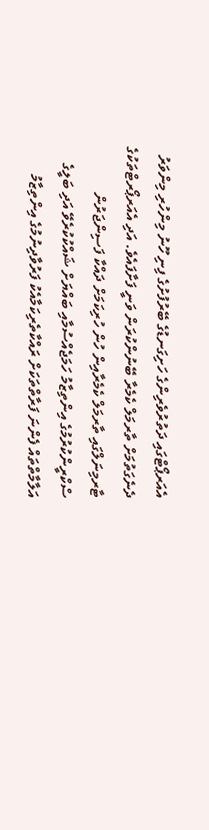އެއަރޕޯޓްގައި ދަތުރުވެރިންގެ ހަށިގަނޑުގެ ބޭރުފުށުގެ ފިނި ހޫނު މިންހުރި މިންވަރު ދެނެގަތުމަށް ތާރމަލް ކެމެރާ ބޭނުންކުރަން ވަނީ ފަށާފައެވެ. އަދި އެއަރޕޯރޓްތަކުގެ ޓާރމިނަލްގައި ތާރމަލް ކެމެރާއިން ހުން ހުރިކަމަށް ދައްކާ ފަސިންޖަރުން ސްކްރީންކުރުމުގެ އިންތިޒާމު ހަމަޖެއްސުމާއި ބައްޔަށް ޝައްކުކުރެވޭ އަދި ބަލީގެ އަލާމާތްތައް ފެންނަ ފަރާތްތަކަށް ރައްކާތެރިކަމާއެކު ފަރުވާދިނުމުގެ އިންތިޒާމު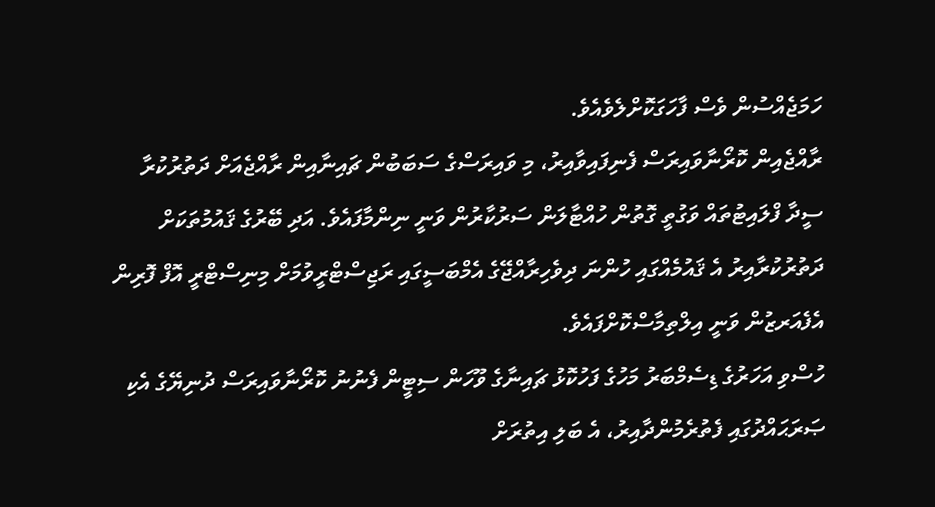ހަމަޖެއްސުން ވެސް ފާހަގަކޮށްލެވެއެވެ.
ރާއްޖެއިން ކޮރޯނާވައިރަސް ފެނިފައިވާއިރު، މި ވައިރަސްގެ ސަބަބުން ޗައިނާއިން ރާއްޖެއަށް ދަތުރުކުރާ ސީދާ ފްލައިޓުތައް ވަގުތީ ގޮތުން ހުއްޓާލަން ސަރުކާރުން ވަނީ ނިންމާފައެވެ. އަދި ބޭރުގެ ޤައުމުތަކަށް ދަތުރުކުރާއިރު އެ ޤައުމެއްގައި ހުންނަ ދިވެހިރާއްޖޭގެ އެމްބަސީގައި ރަޖިސްޓްރީވުމަށް މިނިސްޓްރީ އޮފް ފޮރިން އެފެއަރޒުން ވަނީ އިލްތިމާސްކޮށްފައެވެ.
ހުސްވި އަހަރުގެ ޑިސެމްބަރު މަހުގެ ފަހުކޮޅު ޗައިނާގެ ވޫހަން ސިޓީން ފެނުނު ކޮރޯނާވައިރަސް ދުނިޔޭގެ އެކި ޞަރަޙައްދުގައި ފެތުރެމުންދާއިރު، އެ ބަލި އިތުރަށް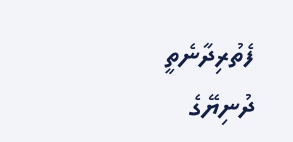ފެތުރިދާނެތީ ދުނިޔޭގެ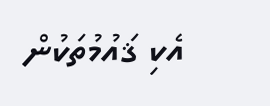އެކި ޤައުމުތަކުން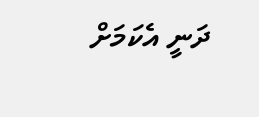ދަނީ އެކަމަށް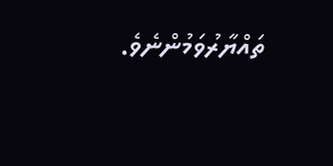ތައްޔާރުވަމުންނެވެ.